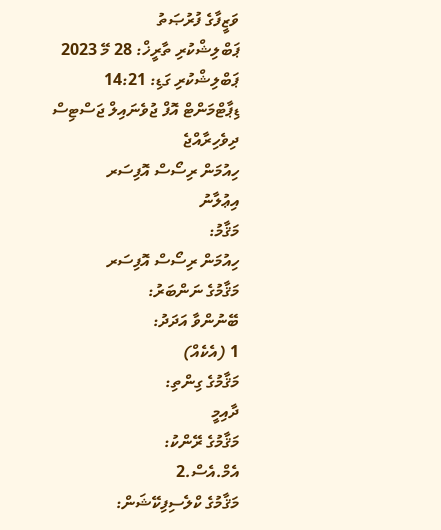ވަޒީފާގެ ފުރުޞަތު
ޕަބްލިޝްކުރި ތާރީޚް: 28 މޭ 2023
ޕަބްލިޝްކުރި ގަޑި: 14:21
ޑިޕާޓްމަންޓް އޮފް ޖުވެނައިލް ޖަސްޓިސް
ދިވެހިރާއްޖެ
ހިއުމަން ރިސޯސް އޮފިސަރ
އިޢުލާނު
މަޤާމު:
ހިއުމަން ރިސޯސް އޮފިސަރ
މަޤާމުގެ ނަންބަރު:
ބޭނުންވާ އަދަދު:
1 (އެކެއް)
މަޤާމުގެ ގިންތި:
ދާއިމީ
މަޤާމުގެ ރޭންކު:
އެމް.އެސް.2
މަޤާމުގެ ކްލެސިފިކޭޝަން: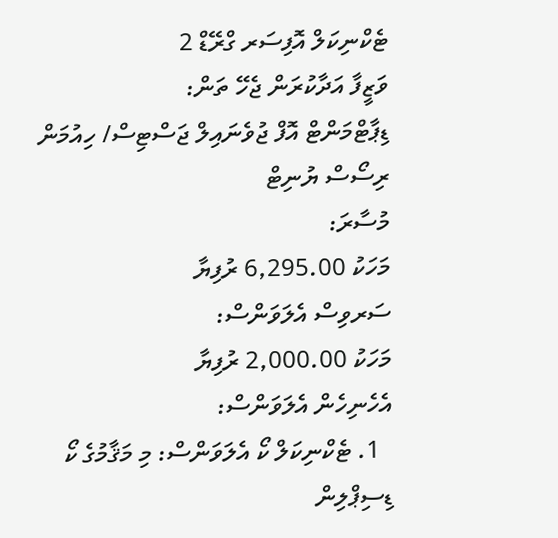ޓެކްނިކަލް އޮފިސަރ ގްރޭޑް 2
ވަޒީފާ އަދާކުރަން ޖެހޭ ތަން:
ޑިޕާޓްމަންޓް އޮފް ޖުވެނައިލް ޖަސްޓިސް/ ހިއުމަން ރިސޯސް ޔުނިޓް
މުސާރަ:
މަހަކު 6,295.00 ރުފިޔާ
ސަރވިސް އެލަވަންސް:
މަހަކު 2,000.00 ރުފިޔާ
އެހެނިހެން އެލަވަންސް:
  1. ޓެކްނިކަލް ކޯ އެލަވަންސް: މި މަޤާމުގެ ކޯ ޑިސިޕްލިން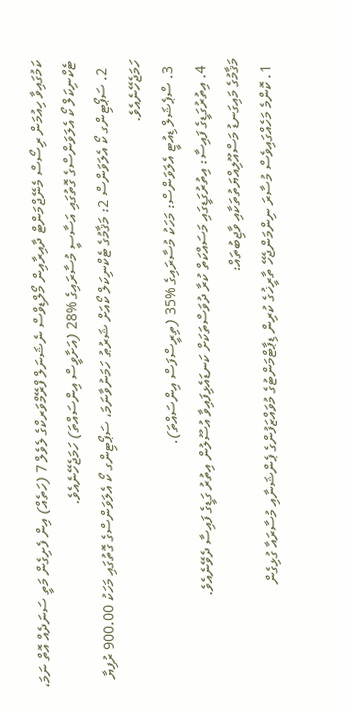ކަމުގައިވާ ހިއުމަން ރިސޯސް މެނޭޖްމަންޓް ދާއިރާއިން މޯލްޑިވްސް ނެޝަނަލް ފްރޭމްވަރކްގެ ލެވެލް 7 (ހަތެއް) އިން ފެށިގެން މަތީ ސަނަދެއް އޮތް ނަމަ، ޓެކްނިކަލް ކޯ އެލަވަންސްގެ ގޮތުގައި އަސާސީ މުސާރައިގެ %28 (އަށާވީސް އިންސައްތަ) ހަމަޖެހޭނެއެވެ.
  2. ސަޕޯޓިންގ ކޯ އެލަވަންސް 2: މަޤާމުގެ ޓެކްނިކަލް ކޯއަށް ޝަރުޠު ހަމަނުވާނަމަ، ސަޕޯޓިންގ ކޯ އެލަވަންސްގެ ގޮތުގައި މަހަކު 900.00 ރުފިޔާ ހަމަޖެހޭނެއެވެ.
  3. ސްޕެޝަލް ޑިއުޓީ އެލަވަންސް: މަހަކު މުސާރައިގެ %35 (ތިރީސްފަސް އިންސައްތަ).
  4. އިތުރުގަޑީގެ ފައިސާ: އިތުރުގަޑީގައި މަސައްކަތް ކުރާ ދުވަސްތަކަށް ކަނޑައެޅިފައިވާ އުސޫލުން އިތުރު ގަޑީގެ ފައިސާ ދެވޭނެއެވެ.
މަޤާމުގެ މައިގަނޑު މަސްއޫލިއްޔަތުތަކާއި ވާޖިބުތައް:
  1. ކޮންމެ މަހެއްގައިވެސް މުސާރަ ނިންމަންޖެހޭ ތާރީޚުގެ ކުރިން ޑިޕާޓްމަންޓުގެ މުވައްޒަފުންގެ ޕެންޝަނާއި މުސާރައާ ގުޅިގެން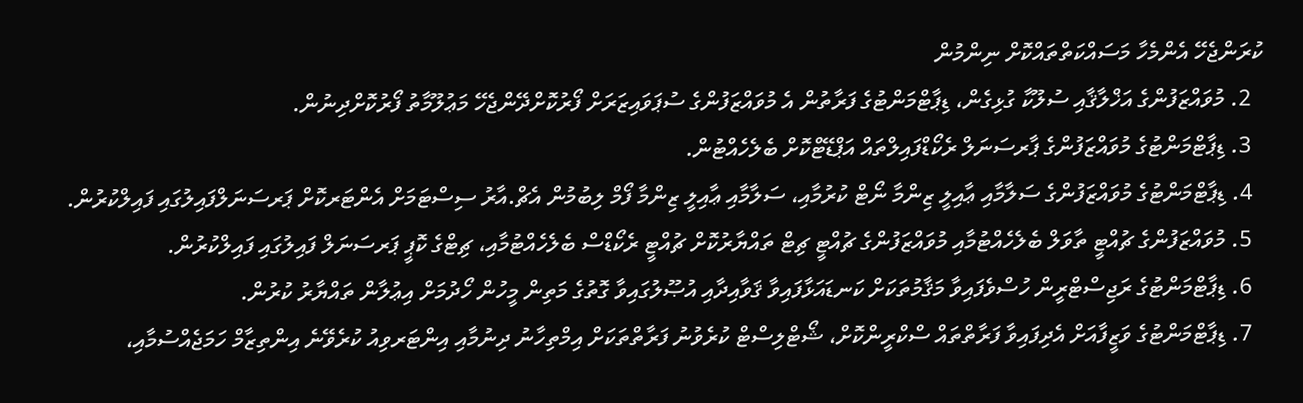ކުރަންޖެހޭ އެންމެހާ މަސައްކަތްތައްކޮށް ނިންމުން
  2. މުވައްޒަފުންގެ އަޚްލާޤާއި ސުލޫކާ ގުޅިގެން، ޑިޕާޓްމަންޓުގެ ފަރާތުން އެ މުވައްޒަފުންގެ ސުޕަވައިޒަރަށް ފޯރުކޮށްދޭންޖެހޭ މަޢުލޫމާތު ފޯރުކޮށްދިނުން.
  3. ޑިޕާޓްމަންޓުގެ މުވައްޒަފުންގެ ޕާރސަނަލް ރެކޯޑްފައިލްތައް އަޕްޑޭޓްކޮށް ބެލެހެއްޓުން.
  4. ޑިޕާޓްމަންޓުގެ މުވައްޒަފުންގެ ސަލާމާއި ޢާއިލީ ޒިންމާ ނޯޓް ކުރުމާއި، ސަލާމާއި ޢާއިލީ ޒިންމާ ފޯމް ލިބުމުން އެޗް.އާރު ސިސްޓަމަށް އެންޓަރކޮށް ޕަރސަނަލްފައިލުގައި ފައިލްކުރުން.
  5. މުވައްޒަފުންގެ ޗުއްޓީ ތާވަލް ބެލެހެއްޓުމާއި މުވައްޒަފުންގެ ޗުއްޓީ ޗިޓް ތައްޔާރުކޮށް ޗުއްޓީ ރެކޯޑްސް ބެލެހެއްޓުމާއި، ޗިޓްގެ ކޮޕީ ޕަރސަނަލް ފައިލުގައި ފައިލްކުރުން.
  6. ޑިޕާޓްމަންޓުގެ ރަޖިސްޓްރީން ހުސްވެފައިވާ މަޤާމުތަކަށް ކަނޑައަޅާފައިވާ ޤަވާއިދާއި އުޞޫލުގައިވާ ގޮތުގެ މަތިން މީހުން ހޯދުމަށް އިޢުލާން ތައްޔާރު ކުރުން.
  7. ޑިޕާޓްމަންޓުގެ ވަޒީފާއަށް އެދިފައިވާ ފަރާތްތައް ސްކްރީންކޮށް، ޝޯޓްލިސްޓް ކުރެވުނު ފަރާތްތަކަށް އިމްތިހާނު ދިނުމާއި އިންޓަރވިއު ކުރެވޭނެ އިންތިޒާމް ހަމަޖެއްސުމާއި،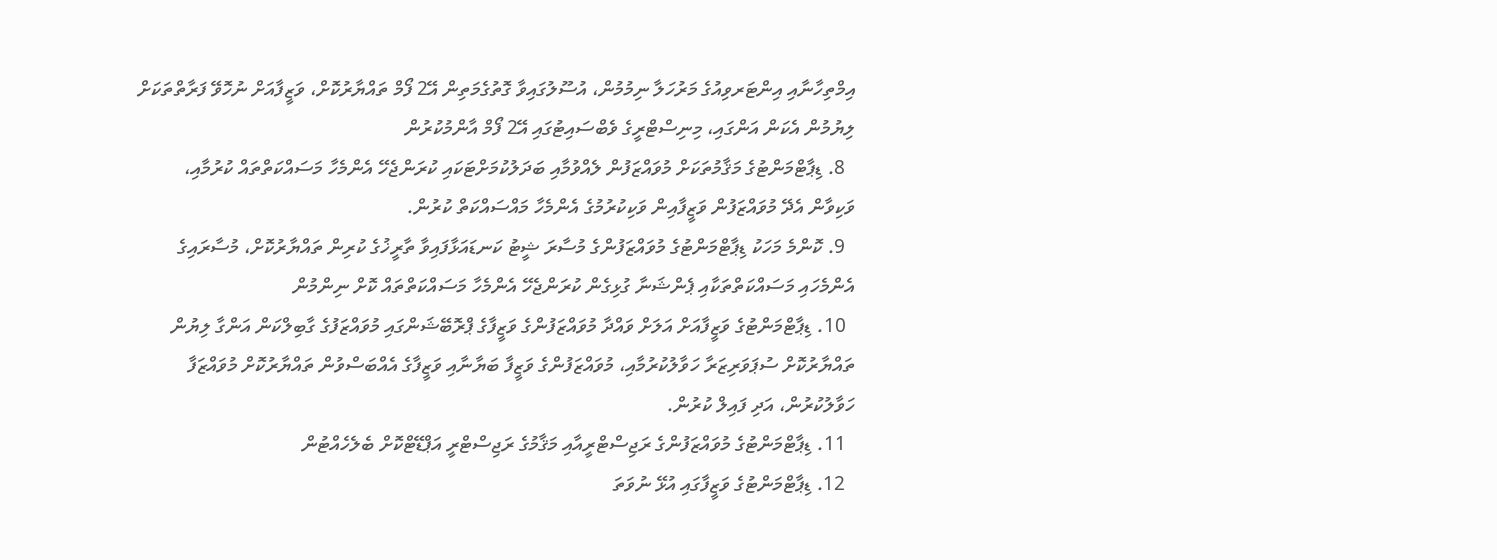އިމްތިހާނާއި އިންޓަރވިއުގެ މަރުހަލާ ނިމުމުން، އުސޫލުގައިވާ ގޮތުގެމަތިން އޭ2 ފޯމް ތައްޔާރުކޮށް، ވަޒީފާއަށް ނުހޮވޭ ފަރާތްތަކަށް ލިޔުމުން އެކަން އަންގައި، މިނިސްޓްރީގެ ވެބްސައިޓުގައި އޭ2 ފޯމް އާންމުކުރުން
  8. ޑިޕާޓްމަންޓުގެ މަޤާމުތަކަށް މުވައްޒަފުން ލެއްވުމާއި ބަދަލުކުމަށްޓަކައި ކުރަންޖެހޭ އެންމެހާ މަސައްކަތްތައް ކުރުމާއި، ވަކިވާން އެދޭ މުވައްޒަފުން ވަޒީފާއިން ވަކިކުރުމުގެ އެންމެހާ މައްސައްކަތް ކުރުން.
  9. ކޮންމެ މަހަކު ޑިޕާޓްމަންޓުގެ މުވައްޒަފުންގެ މުސާރަ ޝީޓު ކަނޑައަޅާފައިވާ ތާރީޚުގެ ކުރިން ތައްޔާރުކޮށް، މުސާރައިގެ އެންމެހައި މަސައްކަތްތަކާއި ޕެންޝަނާ ގުޅިގެން ކުރަންޖެހޭ އެންމެހާ މަސައްކަތްތައް ކޮށް ނިންމުން
  10. ޑިޕާޓްމަންޓުގެ ވަޒީފާއަށް އަލަށް ވައްދާ މުވައްޒަފުންގެ ވަޒީފާގެ ޕްރޮބޭޝަންގައި މުވައްޒަފުގެ ގާބިލްކަން އަންގާ ލިޔުން ތައްޔާރުކޮށް ސުޕަވަރިޒަރާ ހަވާލުކުރުމާއި، މުވައްޒަފުންގެ ވަޒީފާ ބަޔާނާއި ވަޒީފާގެ އެއްބަސްވުން ތައްޔާރުކޮށް މުވައްޒަފާ ހަވާލުކުރުން، އަދި ފައިލް ކުރުން.
  11. ޑިޕާޓްމަންޓުގެ މުވައްޒަފުންގެ ރަޖިސްޓްރީއާއި މަޤާމުގެ ރަޖިސްޓްރީ އަޕްޑޭޓްކޮށް ބެލެހެއްޓުން
  12. ޑިޕާޓްމަންޓުގެ ވަޒީފާގައި އުޅޭ ނުވަތަ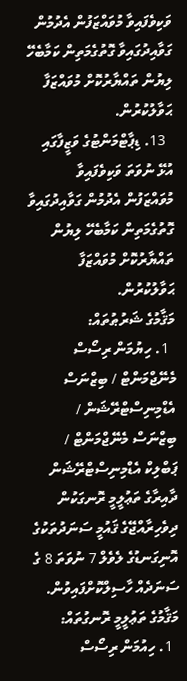ވަކިވެފައިވާ މުވައްޒަފުން އެދުމުން ގަވާއިދުގައިވާ ގޮތުގެމަތިން ކަމާބެހޭ ލިޔުން ތައްޔާރުކޮށް މުވައްޒަފާ ޙަވާލުކުރުން.
  13. ޑިޕާޓްމަންޓުގެ ވަޒީފާގައި އުޅޭ ނުވަތަ ވަކިވެފައިވާ މުވައްޒަފުން އެދުމުން ގަވާއިދުގައިވާ ގޮތުގެމަތިން ކަމާބެހޭ ލިޔުން ތައްޔާރުކޮށް މުވައްޒަފާ ޙަވާލުކުރުން.
މަޤާމުގެ ޝަރުޠުތައް:
  1. ހިޔުމަން ރިސޯސް މެނޭޖްމަންޓް / ބިޒްނަސް އެޑްމިނިސްޓްރޭޝަން / ބިޒްނަސް މެނޭޖްމަންޓް / ޕަބްލިކް އެޑްމިނިސްޓްރޭޝަން ދާއިރާގެ ތަޢުލީމީ ރޮނގަކުން ދިވެހިރާއްޖޭގެ ޤައުމީ ސަނަދުތަކުގެ އޮނިގަނޑުގެ ލެވެލް 7 ނުވަތަ 8 ގެ ސަނަދެއް ހާސިލްކޮށްފައިވުން.
މަޤާމުގެ ތަޢުލީމީ ރޮނގުތައް:
  1. ހިއުމަން ރިސޯސް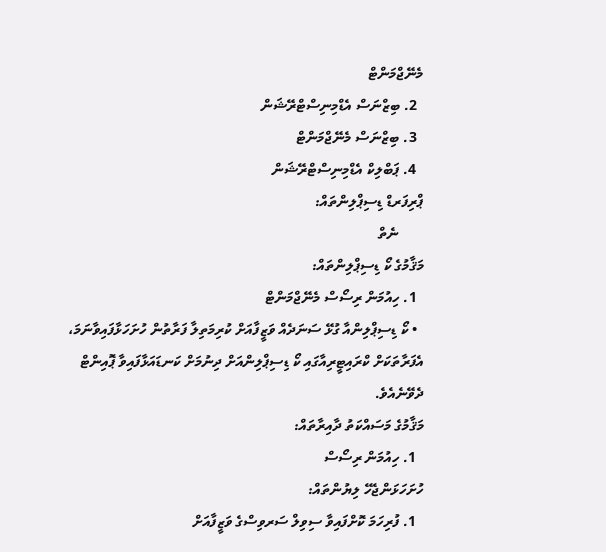މެނޭޖްމަންޓް
  2. ބިޒްނަސް އެޑްމިނިސްޓްރޭޝަން
  3. ބިޒްނަސް މެނޭޖްމަންޓް
  4. ޕަބްލިކް އެޑްމިނިސްޓްރޭޝަން
ޕްރިފަރޑް ޑިސިޕްލިންތައް:
       ނެތް
މަޤާމުގެ ކޯ ޑިސިޕްލިންތައް:
  1. ހިއުމަން ރިސޯސް މެނޭޖްމަންޓް
  • ކޯ ޑިސިޕްލިންއާ ގުޅޭ ސަނަދެއް ވަޒީފާއަށް ކުރިމަތިލާ ފަރާތުން ހުށަހަޅާފައިވާނަމަ، އެފަރާތަކަށް ކްރައިޓީރިއާގައި ކޯ ޑިސިޕްލިންއަށް ދިނުމަށް ކަނޑައަޅާފައިވާ ޕޮއިންޓް ދެވޭނެއެވެ.
މަޤާމުގެ މަސައްކަތު ދާއިރާތައް:
  1. ހިއުމަން ރިސޯސް
ހުށަހަޅަންޖެހޭ ލިޔުންތައް:
  1. ފުރިހަމަ ކޮށްފައިވާ ސިވިލް ސަރވިސްގެ ވަޒީފާއަށް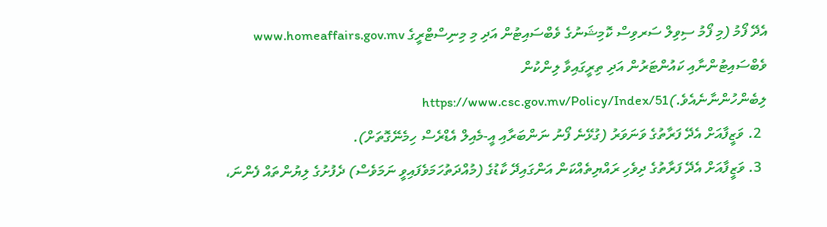އެދޭ ފޯމު (މި ފޯމު ސިވިލް ސަރވިސް ކޮމިޝަނުގެ ވެބްސައިޓުން އަދި މި މިނިސްޓްރީގެ www.homeaffairs.gov.mv  ވެބްސައިޓުންނާއި ކައުންޓަރުން އަދި ތިރީގައިވާ ލިންކުން ލިބެންހުންނާނެއެވެ.)https://www.csc.gov.mv/Policy/Index/51
  2. ވަޒީފާއަށް އެދޭ ފަރާތުގެ ވަނަވަރު (ގުޅޭނެ ފޯނު ނަންބަރާއި އީ-މެއިލް އެޑްރެސް ހިމެނޭގޮތަށް).
  3. ވަޒީފާއަށް އެދޭ ފަރާތުގެ ދިވެހި ރައްޔިތެއްކަން އަންގައިދޭ ކާޑުގެ (މުއްދަތުހަމަވެފައިވީ ނަމަވެސް) ދެފުށުގެ ލިޔުންތައް ފެންނަ،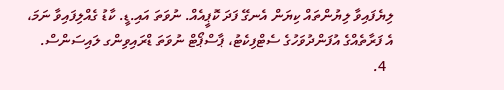ލިޔެފައިވާ ލިޔުންތައް ކިޔަން އެނގޭ ފަދަ ކޮޕީއެއް. ނުވަތަ އައި.ޑީ. ކާޑު ގެއްލިފައިވާ ނަމަ، އެ ފަރާތެއްގެ އުފަންދުވަހުގެ ސެޓްފިކެޓު، ޕާސްޕޯޓް ނުވަތަ ޑްރައިވިންގ ލައިސަންސް.
  4.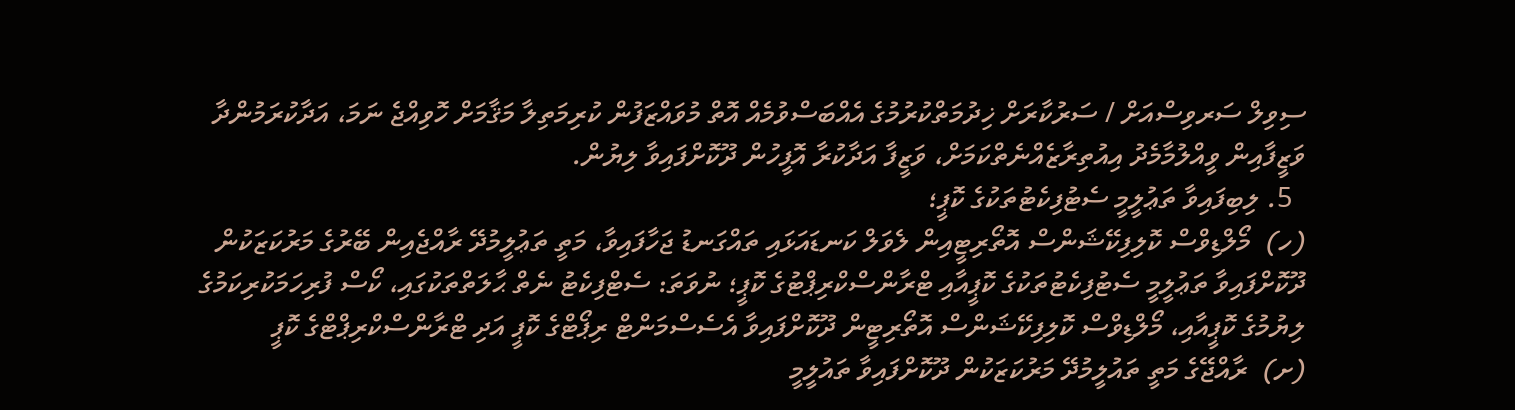ސިވިލް ސަރވިސްއަށް / ސަރުކާރަށް ޚިދުމަތްކުރުމުގެ އެއްބަސްވުމެއް އޮތް މުވައްޒަފުން ކުރިމަތިލާ މަޤާމަށް ހޮވިއްޖެ ނަމަ، އަދާކުރަމުންދާ ވަޒީފާއިން ވީއްލުމާމެދު އިއުތިރާޒެއްނެތްކަމަށް، ވަޒީފާ އަދާކުރާ އޮފީހުން ދޫކޮށްފައިވާ ލިޔުން.
  5. ލިބިފައިވާ ތަޢުލީމީ ސެޓުފިކެޓުތަކުގެ ކޮޕީ؛
(ހ)  މޯލްޑިވްސް ކޮލިފިކޭޝަންސް އޮތޯރިޓީއިން ލެވަލް ކަނޑައަޅައި ތައްގަނޑު ޖަހާފައިވާ، މަތީ ތަޢުލީމުދޭ ރާއްޖެއިން ބޭރުގެ މަރުކަޒަކުން ދޫކޮށްފައިވާ ތަޢުލީމީ ސެޓުފިކެޓުތަކުގެ ކޮޕީއާއި ޓްރާންސްކްރިޕްޓުގެ ކޮޕީ؛ ނުވަތަ: ސެޓްފިކެޓު ނެތް ޙާލަތްތަކުގައި، ކޯސް ފުރިހަމަކުރިކަމުގެ ލިޔުމުގެ ކޮޕީއާއި، މޯލްޑިވްސް ކޮލިފިކޭޝަންސް އޮތޯރިޓީން ދޫކޮށްފައިވާ އެސެސްމަންޓް ރިޕޯޓްގެ ކޮޕީ އަދި ޓްރާންސްކްރިޕްޓްގެ ކޮޕީ
(ށ)  ރާއްޖޭގެ މަތީ ތައުލީމުދޭ މަރުކަޒަކުން ދޫކޮށްފައިވާ ތައުލީމީ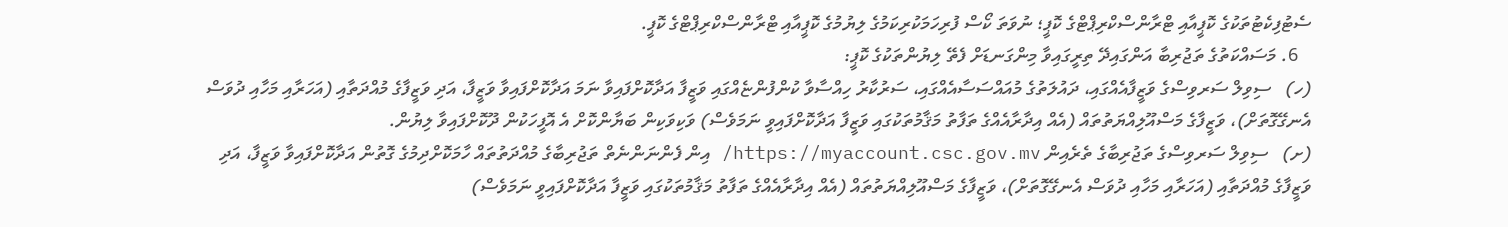ސެޓުފިކެޓުތަކުގެ ކޮޕީއާއި ޓްރާންސްކްރިޕްޓްގެ ކޮޕީ؛ ނުވަތަ ކޯސް ފުރިހަމަކުރިކަމުގެ ލިޔުމުގެ ކޮޕީއާއި ޓްރާންސްކްރިޕްޓްގެ ކޮޕީ.
   6. މަސައްކަތުގެ ތަޖުރިބާ އަންގައިދޭ ތިރީގައިވާ މިންގަނޑަށް ފެތޭ ލިޔުންތަކުގެ ކޮޕީ:
(ހ)   ސިވިލް ސަރވިސްގެ ވަޒީފާއެއްގައި، ދައުލަތުގެ މުއައްސަސާއެއްގައި، ސަރުކާރު ހިއްސާވާ ކުންފުންޏެއްގައި ވަޒީފާ އަދާކޮށްފައިވާ ނަމަ އަދާކޮށްފައިވާ ވަޒީފާ، އަދި ވަޒީފާގެ މުއްދަތާއި (އަހަރާއި މަހާއި ދުވަސް އެނގޭގޮތަށް)، ވަޒީފާގެ މަސްއޫލިއްޔަތުތައް (އެއް އިދާރާއެއްގެ ތަފާތު މަޤާމުތަކުގައި ވަޒީފާ އަދާކޮށްފައިވީ ނަމަވެސް) ވަކިވަކިން ބަޔާންކޮށް އެ އޮފީހަކުން ދޫކޮށްފައިވާ ލިޔުން.
(ށ)   ސިވިލް ސަރވިސްގެ ތަޖުރިބާގެ ތެރެއިން https://myaccount.csc.gov.mv/ އިން ފެންނަންނެތް ތަޖުރިބާގެ މުއްދަތުތައް ހާމަކޮށްދިމުގެ ގޮތުން އަދާކޮށްފައިވާ ވަޒީފާ، އަދި ވަޒީފާގެ މުއްދަތާއި (އަހަރާއި މަހާއި ދުވަސް އެނގޭގޮތަށް)، ވަޒީފާގެ މަސްއޫލިއްޔަތުތައް (އެއް އިދާރާއެއްގެ ތަފާތު މަޤާމުތަކުގައި ވަޒީފާ އަދާކޮށްފައިވީ ނަމަވެސް)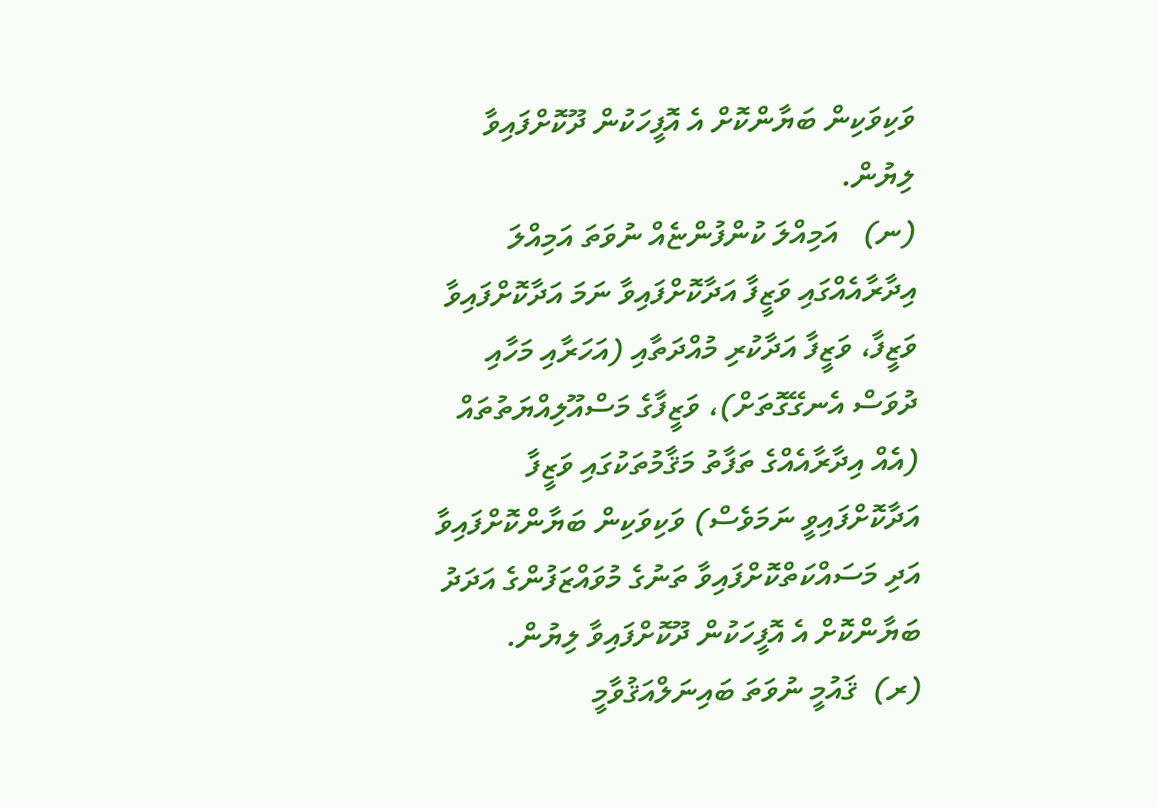ވަކިވަކިން ބަޔާންކޮށް އެ އޮފީހަކުން ދޫކޮށްފައިވާ ލިޔުން.
(ނ)   އަމިއްލަ ކުންފުންޏެއް ނުވަތަ އަމިއްލަ އިދާރާއެއްގައި ވަޒީފާ އަދާކޮށްފައިވާ ނަމަ އަދާކޮށްފައިވާ ވަޒީފާ، ވަޒީފާ އަދާކުރި މުއްދަތާއި (އަހަރާއި މަހާއި ދުވަސް އެނގޭގޮތަށް)، ވަޒީފާގެ މަސްއޫލިއްޔަތުތައް (އެއް އިދާރާއެއްގެ ތަފާތު މަޤާމުތަކުގައި ވަޒީފާ އަދާކޮށްފައިވީ ނަމަވެސް) ވަކިވަކިން ބަޔާންކޮށްފައިވާ އަދި މަސައްކަތްކޮށްފައިވާ ތަނުގެ މުވައްޒަފުންގެ އަދަދު ބަޔާންކޮށް އެ އޮފީހަކުން ދޫކޮށްފައިވާ ލިޔުން.
(ރ)  ޤައުމީ ނުވަތަ ބައިނަލްއަޤުވާމީ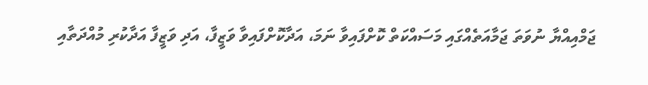ޖަމްއިއްޔާ ނުވަތަ ޖަމާއަތެއްގައި މަސައްކަތް ކޮށްފައިވާ ނަމަ، އަދާކޮށްފައިވާ ވަޒީފާ، އަދި ވަޒީފާ އަދާކުރި މުއްދަތާއި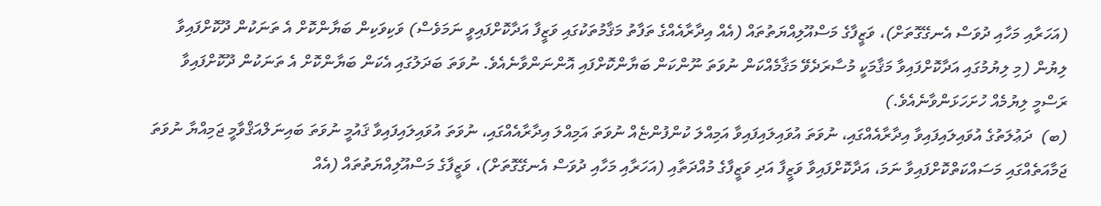(އަހަރާއި މަހާއި ދުވަސް އެނގޭގޮތަށް)، ވަޒީފާގެ މަސްއޫލިއްޔަތުތައް (އެއް އިދާރާއެއްގެ ތަފާތު މަޤާމުތަކުގައި ވަޒީފާ އަދާކޮށްފައިވީ ނަމަވެސް) ވަކިވަކިން ބަޔާންކޮށް އެ ތަނަކުން ދޫކޮށްފައިވާ ލިޔުން (މި ލިޔުމުގައި އަދާކޮށްފައިވާ މަޤާމަކީ މުސާރަދެވޭ މަޤާމެއްކަން ނުވަތަ ނޫންކަން ބަޔާންކޮށްފައި އޮންނަންވާނެއެވެ. ނުވަތަ ބަދަލުގައި އެކަން ބަޔާންކޮށް އެ ތަނަކުން ދޫކޮށްފައިވާ ރަސްމީ ލިޔުމެއް ހުށަހަޅަންވާނެއެވެ.)
(ބ)  ދަޢުލަތުގެ އުވައިލައިފައިވާ އިދާރާއެއްގައި، ނުވަތަ އުވައިލައިފައިވާ އަމިއްލަ ކުންފުންޏެއް ނުވަތަ އަމިއްލަ އިދާރާއެއްގައި، ނުވަތަ އުވައިލައިފައިވާ ޤައުމީ ނުވަތަ ބައިނަލްއަޤްވާމީ ޖަމިއްޔާ ނުވަތަ ޖަމާއަތެއްގައި މަސައްކަތްކޮށްފައިވާ ނަމަ، އަދާކޮށްފައިވާ ވަޒީފާ އަދި ވަޒީފާގެ މުއްދަތާއި (އަހަރާއި މަހާއި ދުވަސް އެނގޭގޮތަށް)، ވަޒީފާގެ މަސްއޫލިއްޔަތުތައް (އެއް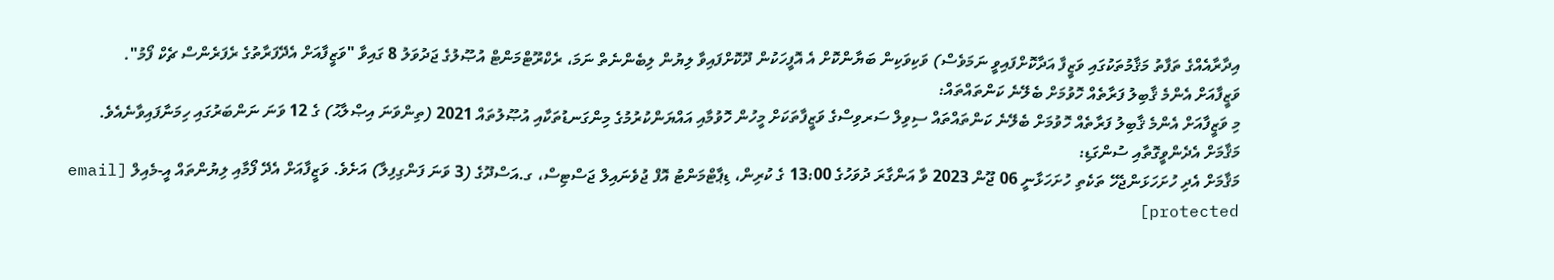އިދާރާއެއްގެ ތަފާތު މަޤާމުތަކުގައި ވަޒީފާ އަދާކޮށްފައިވީ ނަމަވެސް) ވަކިވަކިން ބަޔާންކޮށް އެ އޮފީހަކުން ދޫކޮށްފައިވާ ލިޔުން ލިބެންނެތް ނަމަ، ރެކްރޫޓްމަންޓް އުޞޫލުގެ ޖަދުވަލު 8 ގައިވާ "ވަޒީފާއަށް އެދޭފަރާތުގެ ރެފަރެންސް ޗެކް ފޯމު".
ވަޒީފާއަށް އެންމެ ޤާބިލު ފަރާތެއް ހޮވުމަށް ބެލޭނެ ކަންތައްތައް:
މި ވަޒީފާއަށް އެންމެ ޤާބިލު ފަރާތެއް ހޮވުމަށް ބެލޭނެ ކަންތައްތައް ސިވިލް ސަރވިސްގެ ވަޒީފާތަކަށް މީހުން ހޮވުމާއި އައްޔަންކުރުމުގެ މިންގަނޑުތަކާއި އުޞޫލުތައް 2021 (ތިންވަނަ އިޞްލާޙު) ގެ 12 ވަނަ ނަންބަރުގައި ހިމަނާފައިވާނެއެވެ.
މަޤާމަށް އެދެންވީގޮތާއި ސުންގަޑި:
މަޤާމަށް އެދި ހުށަހަޅަންޖެހޭ ތަކެތި ހުށަހަޅާނީ 06 ޖޫން 2023 ވާ އަންގާރަ ދުވަހުގެ 13:00 ގެ ކުރިން، ޑިޕާޓްމަންޓު އޮފް ޖުވެނައިލް ޖަސްޓިސް، ގ.އަސްދޫގެ (3 ވަނަ ފަންގިފިލާ) އަށެވެ. ވަޒީފާއަށް އެދޭ ފޯމާއި ލިޔުންތައް އީ-މެއިލް [email protected]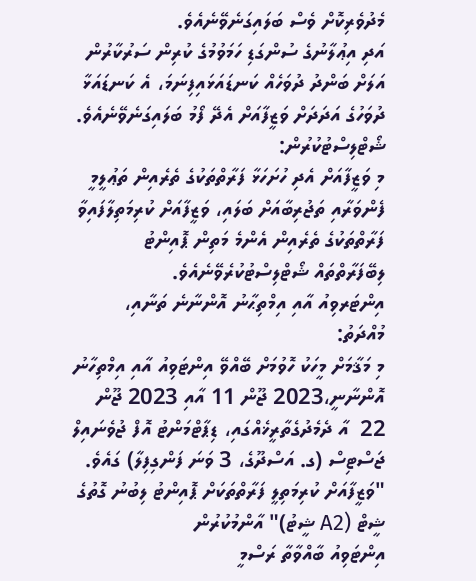މެދުވެރިކޮށް ވެސް ބަލައިގަނެވޭނެއެވެ.
އަދި އިޢުލާނުގެ ސުންގަޑި ހަމަވުމުގެ ކުރިން ސަރުކާރުން އަލަށް ބަންދު ދުވަހެއް ކަނޑައަޅައިފިނަމަ، އެ ކަނޑައަޅާ ދުވަހުގެ އަދަދަށް ވަޒީފާއަށް އެދޭ ފޯމު ބަލައިގަނެވޭނެއެވެ.
ޝޯޓްލިސްޓުކުރުން:
މި ވަޒީފާއަށް އެދި ހުށަހަޅާ ފަރާތްތަކުގެ ތެރެއިން ތަޢުލީމީ ފެންވަރާއި ތަޖުރިބާއަށް ބަލައި، ވަޒީފާއަށް ކުރިމަތިލާފައިވާ ފަރާތްތަކުގެ ތެރެއިން އެންމެ މަތިން ޕޮއިންޓު ލިބޭފަރާތްތައް ޝޯޓްލިސްޓުކުރެވޭނެއެވެ.
އިންޓަރވިއު އާއި އިމްތިޙާނު އޮންނާނެ ތަނާއި، މުއްދަތު:
މި މަޤާމަށް މީހަކު ހޮވުމަށް ބޭއްވޭ އިންޓަވިއު އާއި އިމްތިހާނު އޮންނާނީ،2023 ޖޫން 11 އާއި 2023 ޖޫން 22  އާ ދެމެދުގެތާރީޚެއްގައި، ޑިޕާޓްމަންޓު އޮފް ޖުވެނައިލް ޖަސްޓިސް (ގ. އަސްދޫގެ، 3 ވަނަ ފަންގިފިލާ) ގައެވެ.
"ވަޒީފާއަށް ކުރިމަތިލީ ފަރާތްތަކަށް ޕޮއިންޓު ލިބުނު ގޮތުގެ ޝީޓް (A2 ޝީޓު)" އާންމުކުރުން
އިންޓަވިއު ބާއްވާތާ ރަސްމީ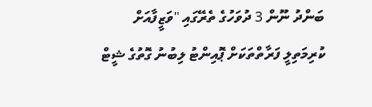ބަންދު ނޫން 3 ދުވަހުގެ ތެރޭގައި "ވަޒީފާއަށް ކުރިމަތިލީ ފަރާތްތަކަށް ޕޮއިންޓު ލިބުނު ގޮތުގެ ޝީޓް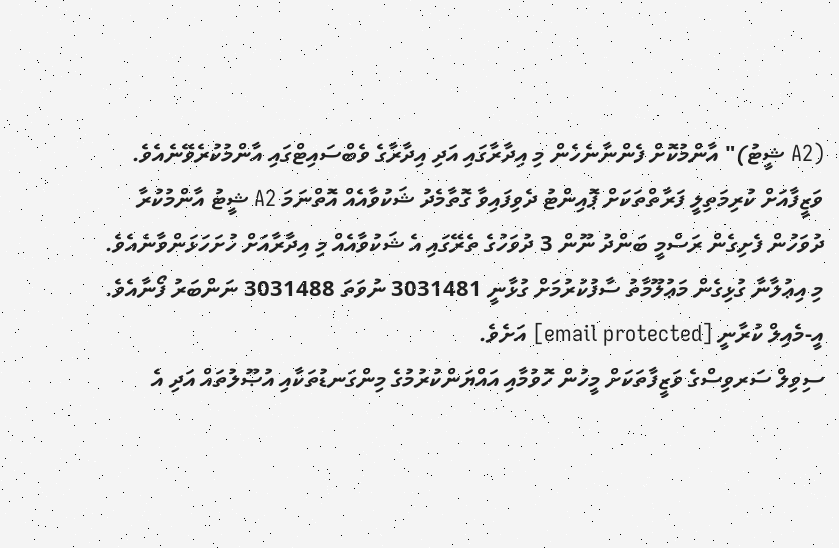(A2 ޝީޓު)" އާންމުކޮށް ފެންނާނެހެން މި އިދާރާގައި އަދި އިދާރާގެ ވެބްސައިޓްގައި އާންމުކުރެވޭނެއެވެ. ވަޒީފާއަށް ކުރިމަތިލީ ފަރާތްތަކަށް ޕޮއިންޓު ދެވިފައިވާ ގޮތާމެދު ޝަކުވާއެއް އޮތްނަމަ A2 ޝީޓު އާންމުކުރާ ދުވަހުން ފެށިގެން ރަސްމީ ބަންދު ނޫން 3 ދުވަހުގެ ތެރޭގައި އެ ޝަކުވާއެއް މި އިދާރާއަށް ހުށަހަޅަންވާނެއެވެ.
މި އިޢުލާނާ ގުޅިގެން މަޢުލޫމާތު ސާފުކުރުމަށް ގުޅާނީ 3031481 ނުވަތަ 3031488 ނަންބަރު ފޯނާއެވެ. އީ-މެއިލް ކުރާނީ [email protected] އަށެވެ.
ސިވިލް ސަރވިސްގެ ވަޒީފާތަކަށް މީހުން ހޮވުމާއި އައްޔަންކުރުމުގެ މިންގަނޑުތަކާއި އުޞޫލުތައް އަދި އެ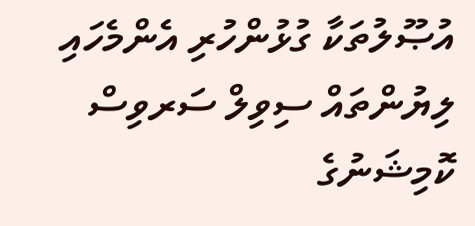އުޞޫލުތަކާ ގުޅުންހުރި އެންމެހައި ލިޔުންތައް ސިވިލް ސަރވިސް ކޮމިޝަނުގެ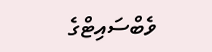ވެބްސައިޓްގެ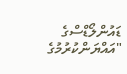ޑައުންލޯޑްސްގެ "އައްޔަންކުރުމުގެ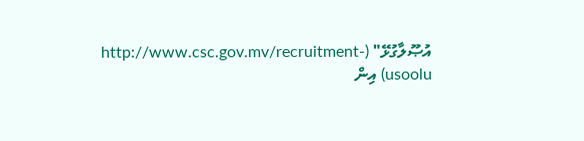އުޞޫލާގުޅޭ" (http://www.csc.gov.mv/recruitment-usoolu) އިން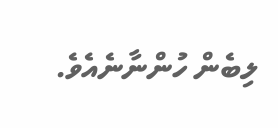ލިބެން ހުންނާނެއެވެ.